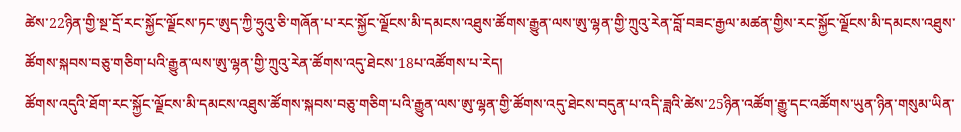ཚེས་22ཉིན་གྱི་སྔ་དྲོ་རང་སྐྱོང་ལྗོངས་ཏང་ཨུད་ཀྱི་ཧྲུའུ་ཅི་གཞོན་པ་རང་སྐྱོང་ལྗོངས་མི་དམངས་འཐུས་ཚོགས་རྒྱུན་ལས་ཨུ་ལྷན་གྱི་ཀྲུའུ་རེན་བློ་བཟང་རྒྱལ་མཚན་གྱིས་རང་སྐྱོང་ལྗོངས་མི་དམངས་འཐུས་ཚོགས་སྐབས་བཅུ་གཅིག་པའི་རྒྱུན་ལས་ཨུ་ལྷན་གྱི་ཀྲུའུ་རེན་ཚོགས་འདུ་ཐེངས་18པ་འཚོགས་པ་རེད།
ཚོགས་འདུའི་ཐོག་རང་སྐྱོང་ལྗོངས་མི་དམངས་འཐུས་ཚོགས་སྐབས་བཅུ་གཅིག་པའི་རྒྱུན་ལས་ཨུ་ལྷན་གྱི་ཚོགས་འདུ་ཐེངས་བདུན་པ་འདི་ཟླའི་ཚེས་25ཉིན་འཚོག་རྒྱུ་དང་འཚོགས་ཡུན་ཉིན་གསུམ་ཡིན་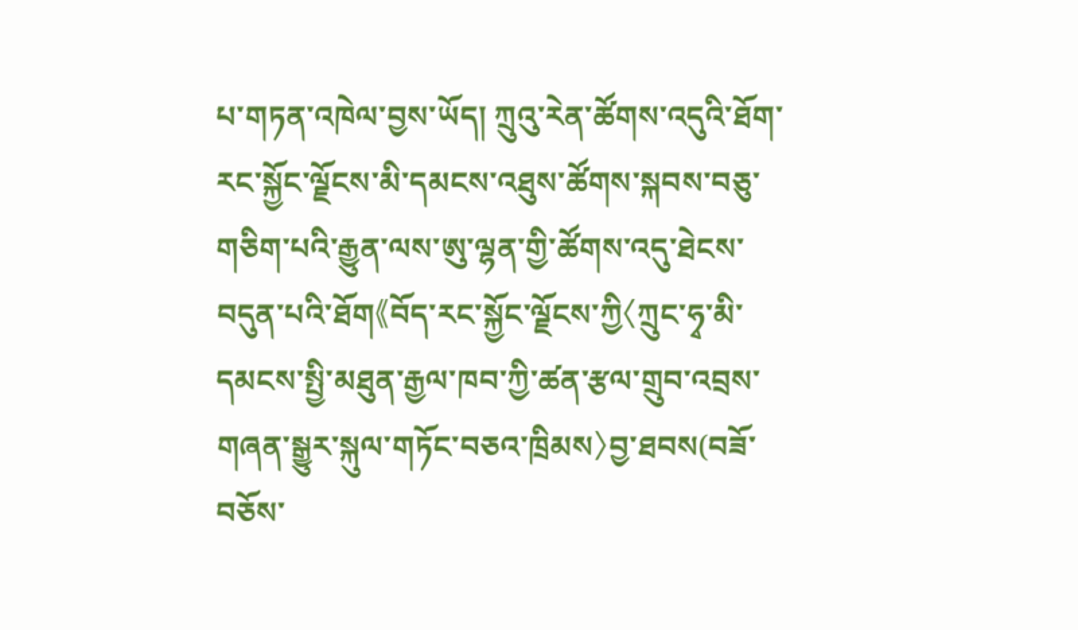པ་གཏན་འཁེལ་བྱས་ཡོད། ཀྲུའུ་རེན་ཚོགས་འདུའི་ཐོག་རང་སྐྱོང་ལྗོངས་མི་དམངས་འཐུས་ཚོགས་སྐབས་བཅུ་གཅིག་པའི་རྒྱུན་ལས་ཨུ་ལྷན་གྱི་ཚོགས་འདུ་ཐེངས་བདུན་པའི་ཐོག《བོད་རང་སྐྱོང་ལྗོངས་ཀྱི〈ཀྲུང་ཧྭ་མི་དམངས་སྤྱི་མཐུན་རྒྱལ་ཁབ་ཀྱི་ཚན་རྩལ་གྲུབ་འབྲས་གཞན་སྒྱུར་སྐུལ་གཏོང་བཅའ་ཁྲིམས〉བྱ་ཐབས(བཟོ་བཅོས་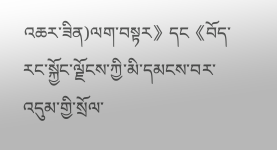འཆར་ཟིན)ལག་བསྟར》དང《བོད་རང་སྐྱོང་ལྗོངས་ཀྱི་མི་དམངས་བར་འདུམ་གྱི་སྲོལ་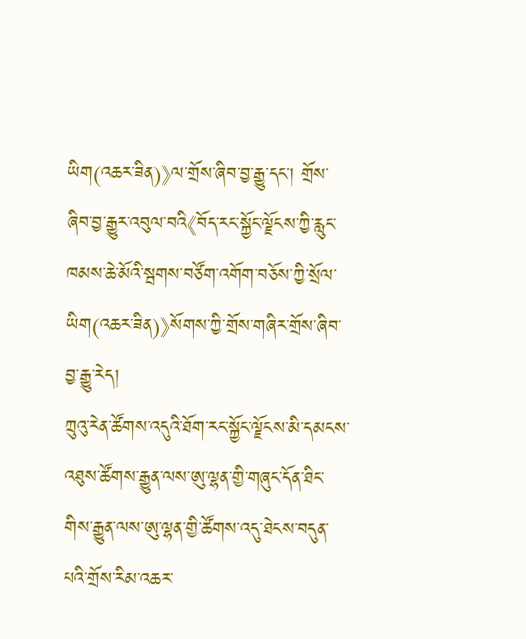ཡིག(འཆར་ཟིན)》ལ་གྲོས་ཞིབ་བྱ་རྒྱུ་དང་། གྲོས་ཞིབ་བྱ་རྒྱུར་འབུལ་བའི《བོད་རང་སྐྱོང་ལྗོངས་ཀྱི་རླུང་ཁམས་ཆེ་མོའི་སྦགས་བཙོག་འགོག་བཅོས་ཀྱི་སྲོལ་ཡིག(འཆར་ཟིན)》སོགས་ཀྱི་གྲོས་གཞིར་གྲོས་ཞིབ་བྱ་རྒྱུ་རེད།
ཀྲུའུ་རེན་ཚོགས་འདུའི་ཐོག་རང་སྐྱོང་ལྗོངས་མི་དམངས་འཐུས་ཚོགས་རྒྱུན་ལས་ཨུ་ལྷན་གྱི་གཞུང་དོན་ཐིང་གིས་རྒྱུན་ལས་ཨུ་ལྷན་གྱི་ཚོགས་འདུ་ཐེངས་བདུན་པའི་གྲོས་རིམ་འཆར་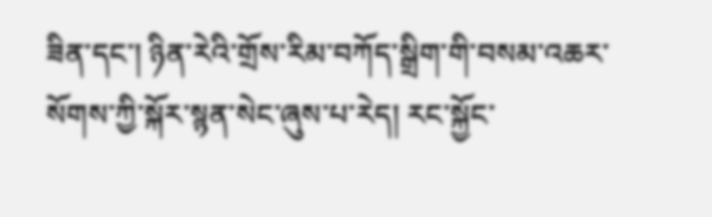ཟིན་དང་། ཉིན་རེའི་གྲོས་རིམ་བཀོད་སྒྲིག་གི་བསམ་འཆར་སོགས་ཀྱི་སྐོར་སྙན་སེང་ཞུས་པ་རེད། རང་སྐྱོང་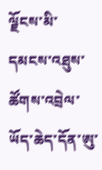ལྗོངས་མི་དམངས་འཐུས་ཚོགས་འབྲེལ་ཡོད་ཆེད་དོན་ཨུ་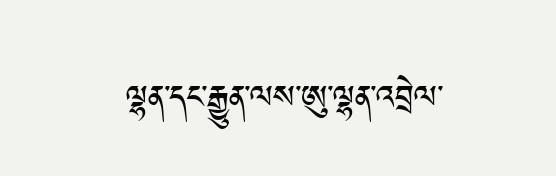ལྷན་དང་རྒྱུན་ལས་ཨུ་ལྷན་འབྲེལ་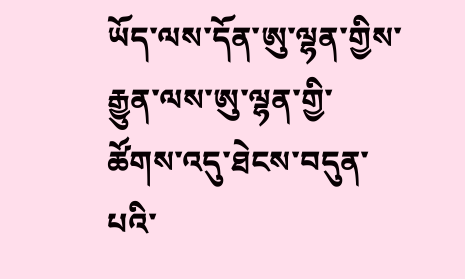ཡོད་ལས་དོན་ཨུ་ལྷན་གྱིས་རྒྱུན་ལས་ཨུ་ལྷན་གྱི་ཚོགས་འདུ་ཐེངས་བདུན་པའི་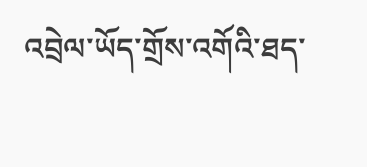འབྲེལ་ཡོད་གྲོས་འགོའི་ཐད་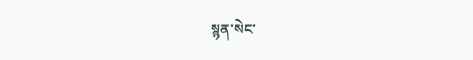སྙན་སེང་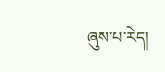ཞུས་པ་རེད།